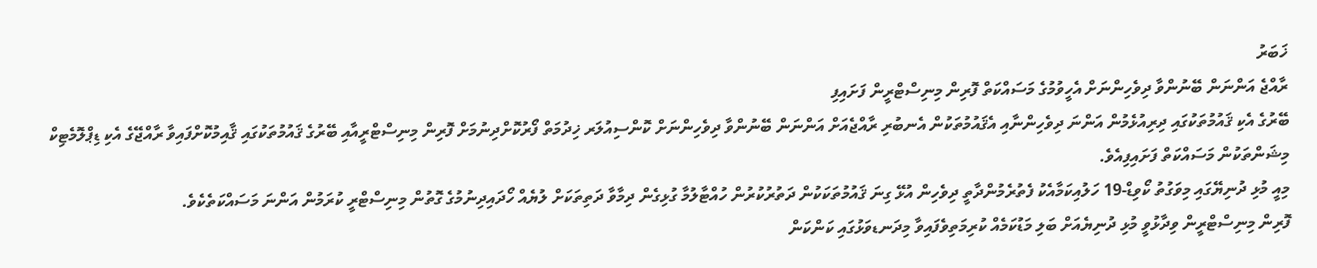ޚަބަރު
ރާއްޖެ އަންނަން ބޭނުންވާ ދިވެހިންނަށް އެހީވުމުގެ މަސައްކަތް ފޮރިން މިނިސްޓްރީން ފަށައިފި
ބޭރުގެ އެކި ޤައުމުތަކުގައި ދިރިއުޅެމުން އަންނަ ދިވެހިންނާއި އެޤައުމުތަކުން އެނބުރި ރާއްޖެއަށް އަންނަން ބޭނުންވާ ދިވެހިންނަށް ކޮންސިއުލަރ ޚިދުމަތް ފޯރުކޮށްދިނުމަށް ފޮރިން މިނިސްޓްރީއާއި ބޭރުގެ ޤައުމުތަކުގައި ޤާއިމުކޮށްފައިވާ ރާއްޖޭގެ އެކި ޑިޕްލޮމެޓިކް މިޝަންތަކުން މަސައްކަތް ފަށައިފިއެވެ.
މިއީ މުޅި ދުނިޔޭގައި މިވަގުތު ކޯވިޑް-19 ހަލުއިކަމާއެކު ފެތުރެމުންދާތީ ދިވެހިން އުޅޭ ގިނަ ޤައުމުތަކަކުން ދަތުރުކުރުން ހުއްޓާލުމާ ގުޅިގެން ދިމާވާ ދަތިތަކަށް ލުޔެއް ހޯދައިދިނުމުގެ ގޮތުން މިނިސްޓްރީ ކުރަމުން އަންނަ މަސައްކަތެކެވެ.
ފޮރިން މިނިސްޓްރީން ވިދާޅުވީ މުޅި ދުނިޔެއަށް ބަލި މަޑުކަމެއް ކުރިމަތިވެފައިވާ މިދަނޑވަޅުގައި ކަންކަން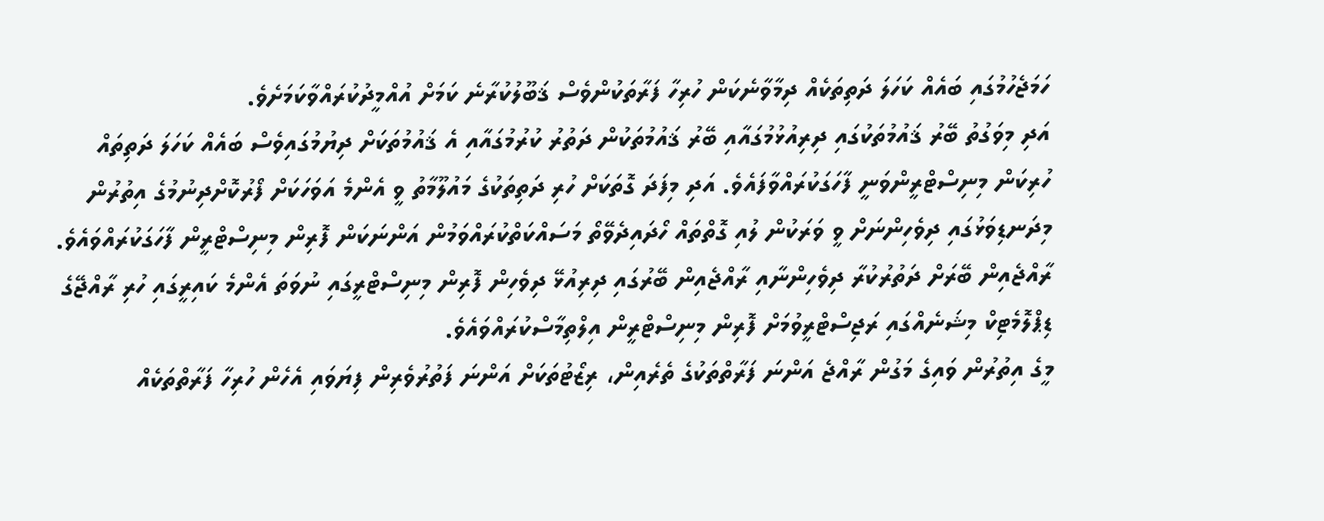ހަމަޖެހުމުގައި ބައެއް ކަހަލަ ދަތިތަކެއް ދިމާވާނެކަން ހުރިހާ ފަރާތަކުންވެސް ޤަބޫލުކުރާނެ ކަމަށް އުއްމީދުކުރައްވާކަމަށެވެ.
އަދި މިވަގުތު ބޭރު ޤައުމުތަކުގައި ދިރިއުޅުމުގައާއި ބޭރު ޤައުމުތަކުން ދަތުރު ކުރުމުގައާއި އެ ޤައުމުތަކަށް ދިޔުމުގައިވެސް ބައެއް ކަހަލަ ދަތިތައް ހުރިކަން މިނިސްޓްރީންވަނީ ފާހަގަކުރައްވާފައެވެ. އަދި މިފަދަ ގޮތަކަށް ހުރި ދަތިތަކުގެ މައުލޫމާތު ވީ އެންމެ އަވަހަކަށް ފޯރުކޮށްދިނުމުގެ އިތުރުން މިދަނޑިވަޅުގައި ދިވެހިންނަށް ވީ ވަރަކުން ލުއި ގޮތްތައް ހޯދައިދެވޭތޯ މަސައްކަތްކުރައްވަމުން އަންނަކަން ފޮރިން މިނިސްޓްރީން ފާހަގަކުރައްވައެވެ.
ރާއްޖެއިން ބޭރަށް ދަތުރުކުރާ ދިވެހިންނާއި ރާއްޖެއިން ބޭރުގައި ދިރިއުޅޭ ދިވެހިން ފޮރިން މިނިސްޓްރީގައި ނުވަތަ އެންމެ ކައިރީގައި ހުރި ރާއްޖޭގެ ޑިޕްލޮމެޓިކް މިޝަނެއްގައި ރަޖިސްޓްރީވުމަށް ފޮރިން މިނިސްޓްރީން އިލްތިމާސްކުރައްވައެވެ.
މީގެ އިތުރުން ވައިގެ މަގުން ރާއްޖެ އަންނަ ފަރާތްތަކުގެ ތެރެއިން، ރިޒޯޓުތަކަށް އަންނަ ފަތުރުވެރިން ފިޔަވައި އެހެން ހުރިހާ ފަރާތްތަކެއް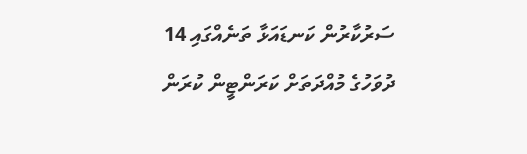ސަރުކާރުން ކަނޑައަޅާ ތަނެއްގައި 14 ދުވަހުގެ މުއްދަތަށް ކަރަންޓީން ކުރަން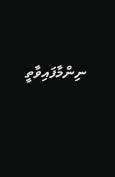ނިންމާފައިވާތީ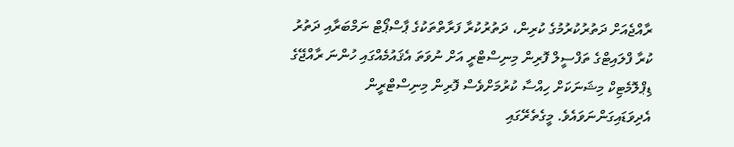ރާއްޖެއަށް ދަތުރުކުރުމުގެ ކުރިން، ދަތުރުކުރާ ފަރާތްތަކުގެ ޕާސްޕޯޓް ނަމްބަރާއި ދަތުރު ކުރާ ފްލައިޓްގެ ތަފްސީލް ފޮރިން މިނިސްޓްރީ އަށް ނުވަތަ އެޤައުމެއްގައި ހުންނަ ރާއްޖޭގެ ޑިޕްލޮމެޓިކް މިޝަނަކަށް ހިއްސާ ކުރުމަށްވެސް ފޮރިން މިނިސްޓްރީން އެދިވަޑައިގަންނަވައެވެ. މީގެތެރޭގައި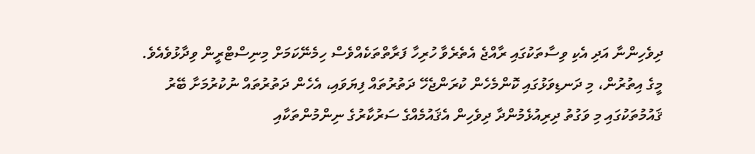ދިވެހިންނާ އަދި އެކި ވިސާތަކުގައި ރާއްޖެ އެތެރެވާ ހުރިހާ ފަރާތްތަކެއްވެސް ހިމެނޭކަމަށް މިނިސްޓްރީން ވިދާޅުވެއެވެ.
މީގެ އިތުރުން، މި ދަނޑިވަޅުގައި ކޮންމެހެން ކުރަންޖެހޭ ދަތުރުތައް ފިޔަވައި، އެހެން ދަތުރުތައް ނުކުރުމަށާ ބޭރު ޤައުމުތަކުގައި މި ވަގުތު ދިރިއުޅެމުންދާ ދިވެހިން އެޤައުމެއްގެ ސަރުކާރުގެ ނިންމުންތަކާއި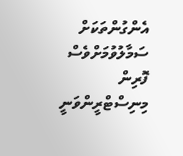އެންގުންތަކަށް ސަމާލުވުމަށްވެސް ފޮރިން މިނިސްޓްރީންވަނީ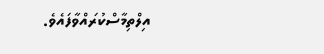އިލްތިމާސްކުރައްވާފައެވެ.